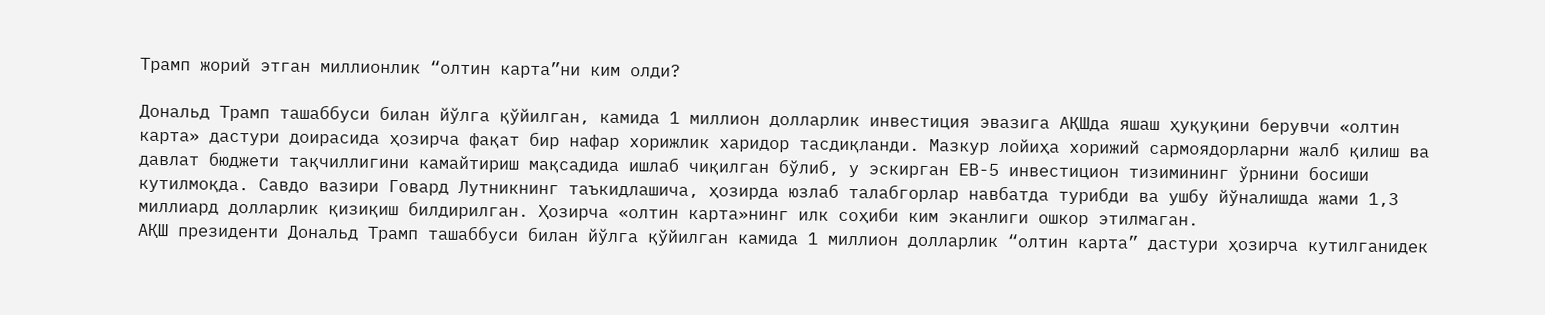Трамп жорий этган миллионлик “олтин карта”ни ким олди?

Дональд Трамп ташаббуси билан йўлга қўйилган, камида 1 миллион долларлик инвестиция эвазига АҚШда яшаш ҳуқуқини берувчи «олтин карта» дастури доирасида ҳозирча фақат бир нафар хорижлик харидор тасдиқланди. Мазкур лойиҳа хорижий сармоядорларни жалб қилиш ва давлат бюджети тақчиллигини камайтириш мақсадида ишлаб чиқилган бўлиб, у эскирган EB-5 инвестицион тизимининг ўрнини босиши кутилмоқда. Савдо вазири Говард Лутникнинг таъкидлашича, ҳозирда юзлаб талабгорлар навбатда турибди ва ушбу йўналишда жами 1,3 миллиард долларлик қизиқиш билдирилган. Ҳозирча «олтин карта»нинг илк соҳиби ким эканлиги ошкор этилмаган.
АҚШ президенти Дональд Трамп ташаббуси билан йўлга қўйилган камида 1 миллион долларлик “олтин карта” дастури ҳозирча кутилганидек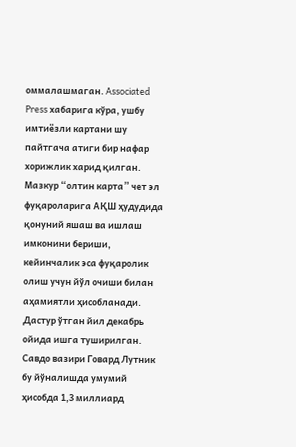оммалашмаган. Associated Press хабарига кўра, ушбу имтиёзли картани шу пайтгача атиги бир нафар хорижлик харид қилган.
Мазкур “олтин карта” чет эл фуқароларига АҚШ ҳудудида қонуний яшаш ва ишлаш имконини бериши, кейинчалик эса фуқаролик олиш учун йўл очиши билан аҳамиятли ҳисобланади. Дастур ўтган йил декабрь ойида ишга туширилган.
Савдо вазири Говард Лутник бу йўналишда умумий ҳисобда 1,3 миллиард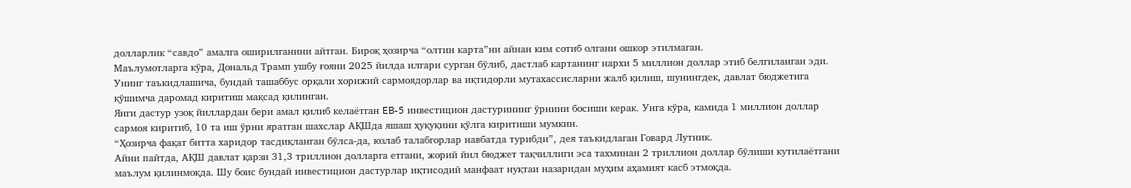долларлик “савдо” амалга оширилганини айтган. Бироқ ҳозирча “олтин карта”ни айнан ким сотиб олгани ошкор этилмаган.
Маълумотларга кўра, Дональд Трамп ушбу ғояни 2025 йилда илгари сурган бўлиб, дастлаб картанинг нархи 5 миллион доллар этиб белгиланган эди. Унинг таъкидлашича, бундай ташаббус орқали хорижий сармоядорлар ва иқтидорли мутахассисларни жалб қилиш, шунингдек, давлат бюджетига қўшимча даромад киритиш мақсад қилинган.
Янги дастур узоқ йиллардан бери амал қилиб келаётган EB-5 инвестицион дастурининг ўрнини босиши керак. Унга кўра, камида 1 миллион доллар сармоя киритиб, 10 та иш ўрни яратган шахслар АҚШда яшаш ҳуқуқини қўлга киритиши мумкин.
“Ҳозирча фақат битта харидор тасдиқланган бўлса-да, юзлаб талабгорлар навбатда турибди”, дея таъкидлаган Говард Лутник.
Айни пайтда, АҚШ давлат қарзи 31,3 триллион долларга етгани, жорий йил бюджет тақчиллиги эса тахминан 2 триллион доллар бўлиши кутилаётгани маълум қилинмоқда. Шу боис бундай инвестицион дастурлар иқтисодий манфаат нуқтаи назаридан муҳим аҳамият касб этмоқда.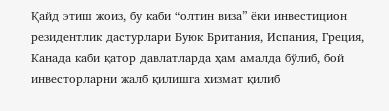Қайд этиш жоиз, бу каби “олтин виза” ёки инвестицион резидентлик дастурлари Буюк Британия, Испания, Греция, Канада каби қатор давлатларда ҳам амалда бўлиб, бой инвесторларни жалб қилишга хизмат қилиб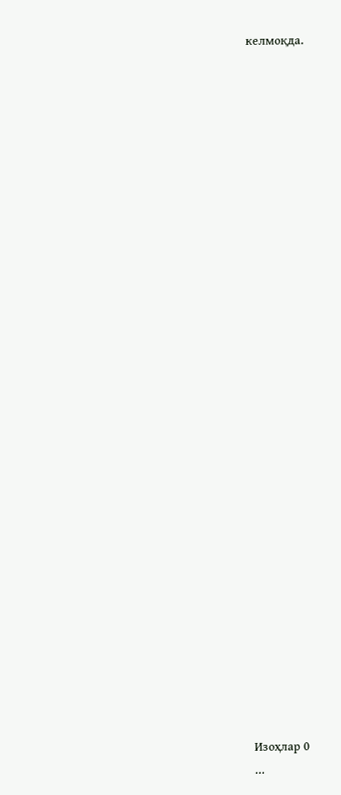келмоқда.






























Изоҳлар 0
…